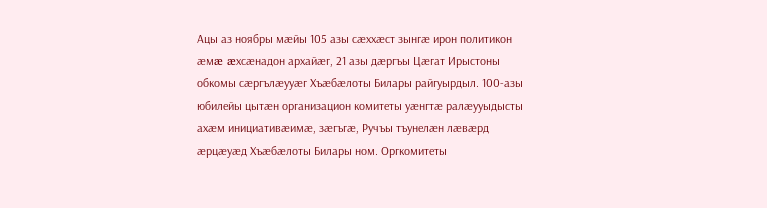Ацы аз ноябры мæйы 105 азы сæххæст зынгæ ирон политикон æмæ æхсæнадон архайæг, 21 азы дæргъы Цæгат Ирыстоны обкомы сæргълæууæг Хъæбæлоты Билары райгуырдыл. 100-азы юбилейы цытæн организацион комитеты уæнгтæ ралæууыдысты ахæм инициативæимæ, зæгъгæ, Ручъы тъунелæн лæвæрд æрцæуæд Хъæбæлоты Билары ном. Оргкомитеты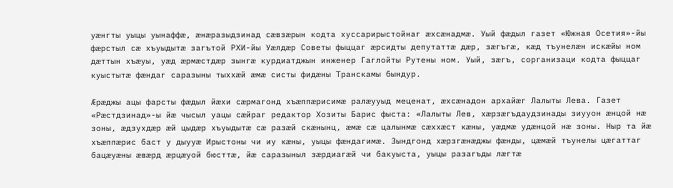уæнгты уыцы уынаффæ, æнæразыдзинад сæвзæрын кодта хуссарирыстойнаг æхсæнадмæ. Уый фæдыл газет «Южная Осетия»-йы фæрстыл сæ хъуыдытæ загътой РХИ-йы Уæлдæр Советы фыццаг æрсидты депутаттæ дæр, зæгъгæ, кæд тъунелæн искæйы ном дæттын хъæуы, уæд æрмæстдæр зынгæ курдиатджын инженер Гаглойты Рутены ном. Уый, зæгъ, сорганизаци кодта фыццаг куыстытæ фæндаг саразыны тыххæй æмæ систы фидæны Транскамы бындур.

Æрæджы ацы фарсты фæдыл йæхи сæрмагонд хъæппæрисимæ ралæууыд меценат, æхсæнадон архайæг Лалыты Лева. Газет «Рæстдзинад»-ы йæ чысыл уацы сæйраг редактор Хозиты Барис фыста: «Лалыты Лев, хæрзæгъдаудзинады зиууон æнцой нæ зоны, æдзухдæр æй цыдæр хъуыдытæ сæ разæй скæнынц, æмæ сæ цалынмæ сæххæст кæны, уæдмæ удæнцой нæ зоны. Ныр та йæ хъæппæрис баст у дыууæ Ирыстоны чи иу кæны, уыцы фæндагимæ. Зындгонд хæрзгæнæджы фæнды, цæмæй тъунелы цæгаттаг бацæуæны æвæрд æрцæуой бюсттæ, йæ саразыныл зæрдиагæй чи бакуыста, уыцы разагъды лæгтæ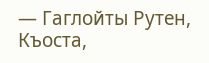— Гаглойты Рутен, Къоста,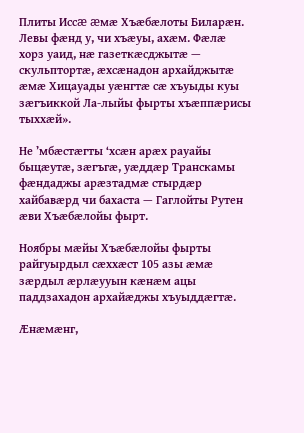Плиты Иссæ æмæ Хъæбæлоты Биларæн. Левы фæнд у, чи хъæуы, ахæм. Фæлæ хорз уаид, нæ газеткæсджытæ — скульптортæ, æхсæнадон архайджытæ æмæ Хицауады уæнгтæ сæ хъуыды куы зæгъиккой Ла-лыйы фырты хъæппæрисы тыххæй».

Не ’мбæстæгты ‘хсæн арæх рауайы быцæутæ, зæгъгæ, уæддæр Транскамы фæндаджы арæзтадмæ стырдæр хайбавæрд чи бахаста — Гаглойты Рутен æви Хъæбæлойы фырт.

Ноябры мæйы Хъæбæлойы фырты райгуырдыл сæххæст 105 азы æмæ зæрдыл æрлæууын кæнæм ацы паддзахадон архайæджы хъуыддæгтæ.

Æнæмæнг,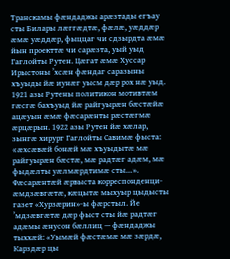Транскамы фæндаджы арæзтады егъау сты Билары лæггæдтæ, фæлæ, уæддæр æмæ уæддæр, фыццаг чи сдзырдта æмæ йын проекттæ чи сарæзта, уый уыд Гаглойты Рутен. Цæгат æмæ Хуссар Ирыстоны ’хсæн фæндаг саразыны хъуыды йæ иунæг уысм дæр рох нæ уыд. 1921 азы Рутены политикон мотивтæм гæсгæ бахъуыд йæ райгуырæн бæстæйæ ацæуын æмæ фæсарæнты рæстæгмæ æрцæрын. 1922 азы Рутен йæ хæлар, зынгæ хирург Гаглойты Савимæ фыста: «æхсæвæй бонæй мæ хъуыдытæ мæ райгуырæн бæстæ, мæ радтæг адæм, мæ фыдæлты уæлмæрдтимæ сты…». Фæсарæнтæй æрвыста корреспонденци-æмдзæвгæтæ, кæцытæ мыхуыр цыдысты газет «Хурзæрин»-ы фæрстыл. Йе ’мдзæвгæтæ дæр фыст сты йæ радтæг адæмы æнусон бæллиц — фæндаджы тыххæй: «Уымæй фæстæмæ мæ зæрдæ, Карздæр цы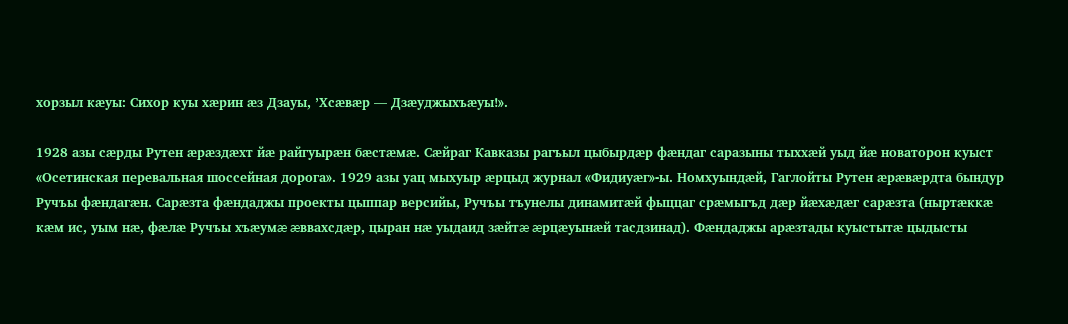хорзыл кæуы: Сихор куы хæрин æз Дзауы, ’Хсæвæр — Дзæуджыхъæуы!».

1928 азы сæрды Рутен æрæздæхт йæ райгуырæн бæстæмæ. Сæйраг Кавказы рагъыл цыбырдæр фæндаг саразыны тыххæй уыд йæ новаторон куыст «Осетинская перевальная шоссейная дорога». 1929 азы уац мыхуыр æрцыд журнал «Фидиуæг»-ы. Номхуындæй, Гаглойты Рутен æрæвæрдта бындур Ручъы фæндагæн. Сарæзта фæндаджы проекты цыппар версийы, Ручъы тъунелы динамитæй фыццаг срæмыгъд дæр йæхæдæг сарæзта (ныртæккæ кæм ис, уым нæ, фæлæ Ручъы хъæумæ æввахсдæр, цыран нæ уыдаид зæйтæ æрцæуынæй тасдзинад). Фæндаджы арæзтады куыстытæ цыдысты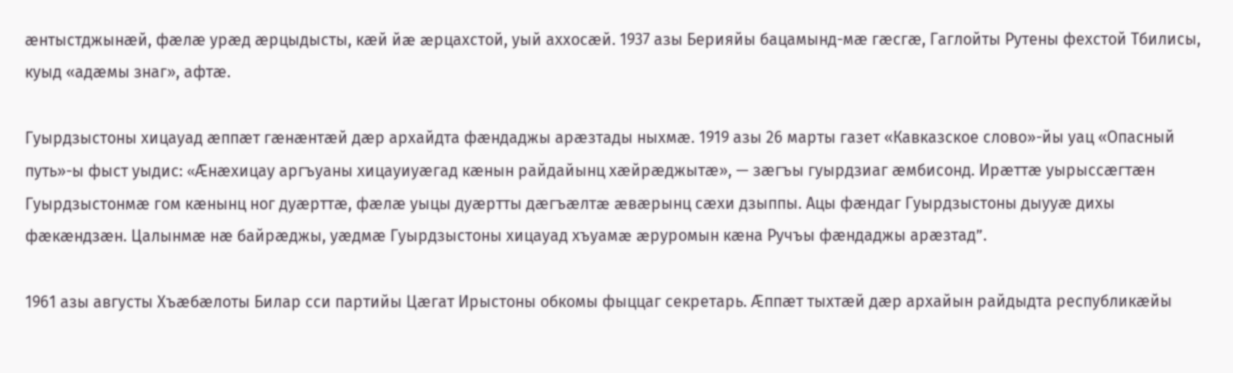æнтыстджынæй, фæлæ урæд æрцыдысты, кæй йæ æрцахстой, уый аххосæй. 1937 азы Берияйы бацамынд-мæ гæсгæ, Гаглойты Рутены фехстой Тбилисы, куыд «адæмы знаг», афтæ.

Гуырдзыстоны хицауад æппæт гæнæнтæй дæр архайдта фæндаджы арæзтады ныхмæ. 1919 азы 26 марты газет «Кавказское слово»-йы уац «Опасный путь»-ы фыст уыдис: «Æнæхицау аргъуаны хицауиуæгад кæнын райдайынц хæйрæджытæ», — зæгъы гуырдзиаг æмбисонд. Ирæттæ уырыссæгтæн Гуырдзыстонмæ гом кæнынц ног дуæрттæ, фæлæ уыцы дуæртты дæгъæлтæ æвæрынц сæхи дзыппы. Ацы фæндаг Гуырдзыстоны дыууæ дихы фæкæндзæн. Цалынмæ нæ байрæджы, уæдмæ Гуырдзыстоны хицауад хъуамæ æруромын кæна Ручъы фæндаджы арæзтад”.

1961 азы августы Хъæбæлоты Билар сси партийы Цæгат Ирыстоны обкомы фыццаг секретарь. Æппæт тыхтæй дæр архайын райдыдта республикæйы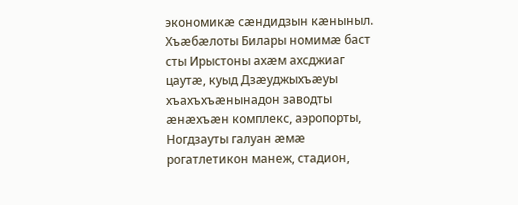экономикæ сæндидзын кæныныл. Хъæбæлоты Билары номимæ баст сты Ирыстоны ахæм ахсджиаг цаутæ, куыд Дзæуджыхъæуы хъахъхъæнынадон заводты æнæхъæн комплекс, аэропорты, Ногдзауты галуан æмæ рогатлетикон манеж, стадион,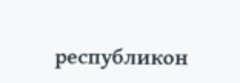республикон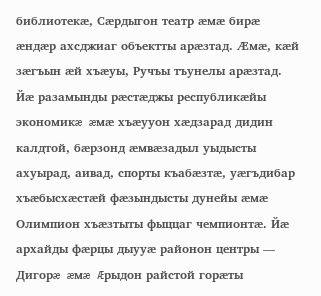библиотекæ, Сæрдыгон театр æмæ бирæ æндæр ахсджиаг объектты арæзтад. Æмæ, кæй зæгъын æй хъæуы, Ручъы тъунелы арæзтад. Йæ разамынды рæстæджы республикæйы экономикæ æмæ хъæууон хæдзарад дидин калдтой, бæрзонд æмвæзадыл уыдысты ахуырад, аивад, спорты къабæзтæ, уæгъдибар хъæбысхæстæй фæзындысты дунейы æмæ Олимпион хъæзтыты фыццаг чемпионтæ. Йæ архайды фæрцы дыууæ районон центры — Дигорæ æмæ Æрыдон райстой горæты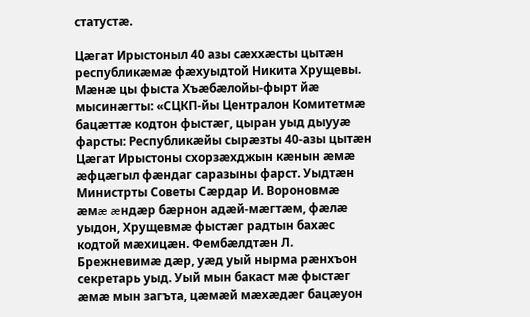статустæ.

Цæгат Ирыстоныл 40 азы сæххæсты цытæн республикæмæ фæхуыдтой Никита Хрущевы. Мæнæ цы фыста Хъæбæлойы-фырт йæ мысинæгты: «СЦКП-йы Централон Комитетмæ бацæттæ кодтон фыстæг, цыран уыд дыууæ фарсты: Республикæйы сырæзты 40-азы цытæн Цæгат Ирыстоны схорзæхджын кæнын æмæ æфцæгыл фæндаг саразыны фарст. Уыдтæн Министрты Советы Сæрдар И. Вороновмæ æмæ æндæр бæрнон адæй-мæгтæм, фæлæ уыдон, Хрущевмæ фыстæг радтын бахæс кодтой мæхицæн. Фембæлдтæн Л. Брежневимæ дæр, уæд уый нырма рæнхъон секретарь уыд. Уый мын бакаст мæ фыстæг æмæ мын загъта, цæмæй мæхæдæг бацæуон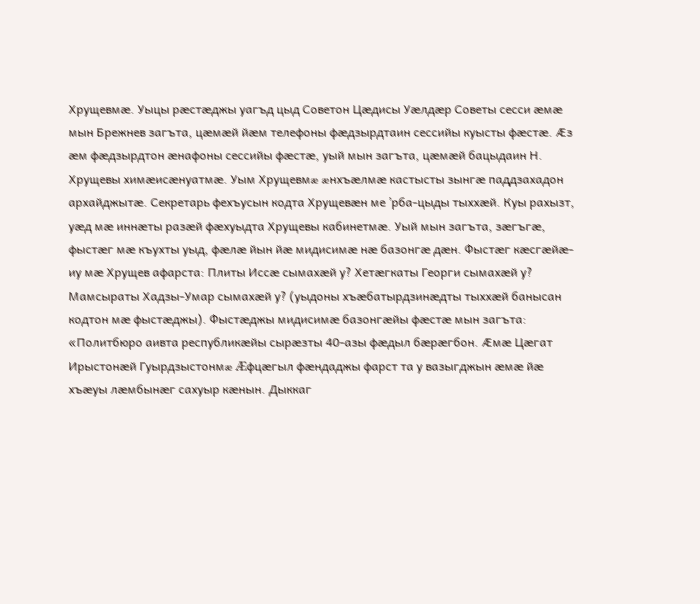Хрущевмæ. Уыцы рæстæджы уагъд цыд Советон Цæдисы Уæлдæр Советы сесси æмæ мын Брежнев загъта, цæмæй йæм телефоны фæдзырдтаин сессийы куысты фæстæ. Æз æм фæдзырдтон æнафоны сессийы фæстæ, уый мын загъта, цæмæй бацыдаин Н. Хрущевы химæисæнуатмæ. Уым Хрущевмæ æнхъæлмæ кастысты зынгæ паддзахадон архайджытæ. Секретарь фехъусын кодта Хрущевæн ме ’рба-цыды тыххæй. Куы рахызт, уæд мæ иннæты разæй фæхуыдта Хрущевы кабинетмæ. Уый мын загъта, зæгъгæ, фыстæг мæ къухты уыд, фæлæ йын йæ мидисимæ нæ базонгæ дæн. Фыстæг кæсгæйæ-иу мæ Хрущев афарста: Плиты Иссæ сымахæй у? Хетæгкаты Георги сымахæй у? Мамсыраты Хадзы-Умар сымахæй у? (уыдоны хъæбатырдзинæдты тыххæй банысан кодтон мæ фыстæджы). Фыстæджы мидисимæ базонгæйы фæстæ мын загъта: «Политбюро аивта республикæйы сырæзты 40-азы фæдыл бæрæгбон. Æмæ Цæгат Ирыстонæй Гуырдзыстонмæ Æфцæгыл фæндаджы фарст та у вазыгджын æмæ йæ хъæуы лæмбынæг сахуыр кæнын. Дыккаг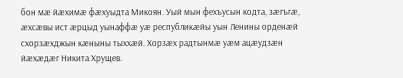бон мæ йæхимæ фæхуыдта Микоян. Уый мын фехъусын кодта, зæгъгæ, æхсæвы ист æрцыд уынаффæ уæ республикæйы уын Ленины орденæй схорзæхджын кæныны тыххæй. Хорзæх радтынмæ уæм ацæудзæн йæхæдæг Никита Хрущев.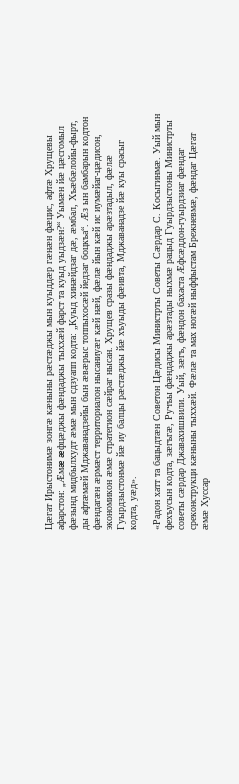Цæгат Ирыстонимæ зонгæ кæныны рæстæджы мын куыддæр гæнæн фæцис, афтæ Хрущевы афарстон: „Æмæ æфцæджы фæндаджы тыххæй фарст та куыд уыдзæн?“ Уымæн йæ цæсгомыл фæзынд мидбылхудт æмæ мын сдзуапп кодта: „Куыд хинæйдзаг дæ, æмбал, Хъæбæлойы-фырт, ды афтæмæй Мджаванадзейы бын æвæрыс топпыхосæй йедзаг боцкъа“. Æз ын бамбарын кодтон фæндагæн æрмæст территориалон нысаниуæг кæй нæй, фæлæ йын кæй ис иумæйаг-цæдисон, экономикон æмæ стратегион сæйраг нысан. Хрущев сразы фæндаджы арæзтадыл, фæлæ Гуырдзыстонмæ йæ иу балцы рæстæджы йæ хъуыды фæивта, Мджаванадзе йæ куы срасыг кодта, уæд».

«Радон хатт та бацыдтæн Советон Цæдисы Министрты Советы Сæрдар С. Косыгинмæ. Уый мын фехъусын кодта, зæгъгæ, Ручъы фæндаджы арæзтады ныхмæ рацыд Гуырдзыстоны Министрты советы сæрдар Джавахишвили. Уый, зæгъ, фæндон бахаста Æфсæддон-гуырдзиаг фæндаг среконструкци кæныны тыххæй. Фæлæ та мах ногæй ныффыстам Брежневмæ, фæндаг Цæгат æмæ Хуссар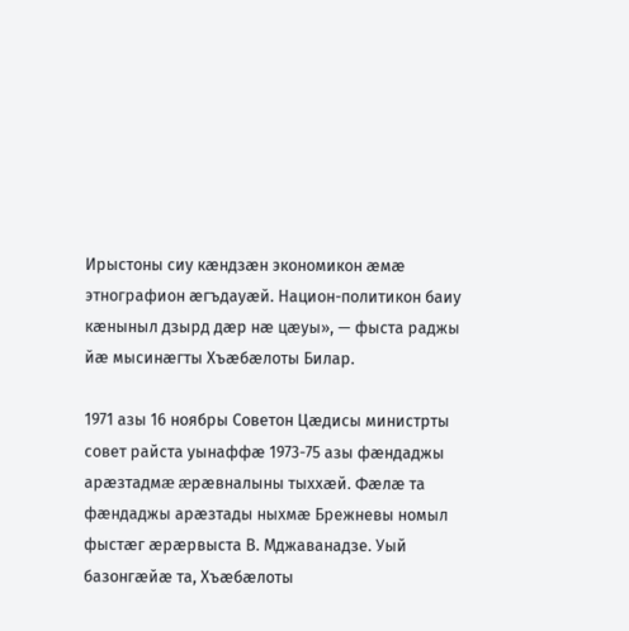Ирыстоны сиу кæндзæн экономикон æмæ этнографион æгъдауæй. Национ-политикон баиу кæныныл дзырд дæр нæ цæуы», — фыста раджы йæ мысинæгты Хъæбæлоты Билар.

1971 азы 16 ноябры Советон Цæдисы министрты совет райста уынаффæ 1973-75 азы фæндаджы арæзтадмæ æрæвналыны тыххæй. Фæлæ та фæндаджы арæзтады ныхмæ Брежневы номыл фыстæг æрæрвыста В. Мджаванадзе. Уый базонгæйæ та, Хъæбæлоты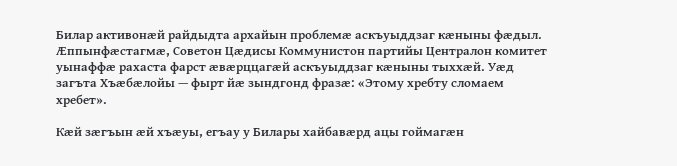Билар активонæй райдыдта архайын проблемæ аскъуыддзаг кæныны фæдыл. Æппынфæстагмæ, Советон Цæдисы Коммунистон партийы Централон комитет уынаффæ рахаста фарст æвæрццагæй аскъуыддзаг кæныны тыххæй. Уæд загъта Хъæбæлойы — фырт йæ зындгонд фразæ: «Этому хребту сломаем хребет».

Кæй зæгъын æй хъæуы, егъау у Билары хайбавæрд ацы гоймагæн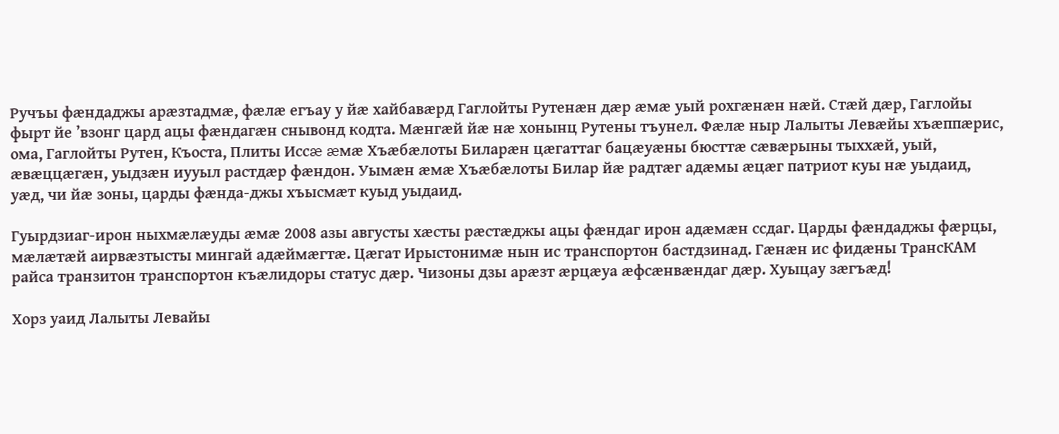Ручъы фæндаджы арæзтадмæ, фæлæ егъау у йæ хайбавæрд Гаглойты Рутенæн дæр æмæ уый рохгæнæн нæй. Стæй дæр, Гаглойы фырт йе ’взонг цард ацы фæндагæн снывонд кодта. Мæнгæй йæ нæ хонынц Рутены тъунел. Фæлæ ныр Лалыты Левæйы хъæппæрис, ома, Гаглойты Рутен, Къоста, Плиты Иссæ æмæ Хъæбæлоты Биларæн цæгаттаг бацæуæны бюсттæ сæвæрыны тыххæй, уый, æвæццæгæн, уыдзæн иууыл растдæр фæндон. Уымæн æмæ Хъæбæлоты Билар йæ радтæг адæмы æцæг патриот куы нæ уыдаид, уæд, чи йæ зоны, царды фæнда-джы хъысмæт куыд уыдаид.

Гуырдзиаг-ирон ныхмæлæуды æмæ 2008 азы августы хæсты рæстæджы ацы фæндаг ирон адæмæн ссдаг. Царды фæндаджы фæрцы, мæлæтæй аирвæзтысты мингай адæймæгтæ. Цæгат Ирыстонимæ нын ис транспортон бастдзинад. Гæнæн ис фидæны ТрансКАМ райса транзитон транспортон къæлидоры статус дæр. Чизоны дзы арæзт æрцæуа æфсæнвæндаг дæр. Хуыцау зæгъæд!

Хорз уаид Лалыты Левайы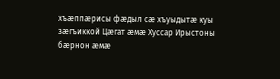хъæппæрисы фæдыл сæ хъуыдытæ куы зæгъиккой Цæгат æмæ Хуссар Ирыстоны бæрнон æмæ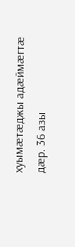хуымæтæджы адæймæгтæ дæр. 36 азы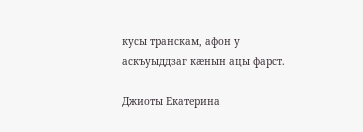кусы транскам, афон у аскъуыддзаг кæнын ацы фарст.

Джиоты Екатерина